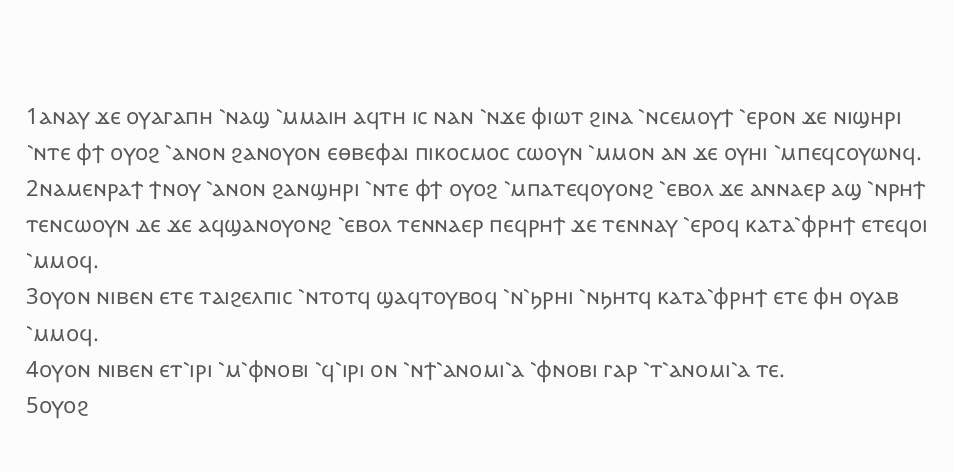1ⲁⲛⲁⲩ ϫⲉ ⲟⲩⲁⲅⲁⲡⲏ ⳿ⲛⲁϣ ⳿ⲙⲙⲁⲓⲏ ⲁϥⲧⲏ ⲓⲥ ⲛⲁⲛ ⳿ⲛϫⲉ ⲫⲓⲱⲧ ϩⲓⲛⲁ ⳿ⲛⲥⲉⲙⲟⲩϯ ⳿ⲉⲣⲟⲛ ϫⲉ ⲛⲓϣⲏⲣⲓ ⳿ⲛⲧⲉ ⲫϯ ⲟⲩⲟϩ ⳿ⲁⲛⲟⲛ ϩⲁⲛⲟⲩⲟⲛ ⲉⲑⲃⲉⲫⲁⲓ ⲡⲓⲕⲟⲥⲙⲟⲥ ⲥⲱⲟⲩⲛ ⳿ⲙⲙⲟⲛ ⲁⲛ ϫⲉ ⲟⲩⲏⲓ ⳿ⲙⲡⲉϥⲥⲟⲩⲱⲛϥ.
2ⲛⲁⲙⲉⲛⲣⲁϯ ϯⲛⲟⲩ ⳿ⲁⲛⲟⲛ ϩⲁⲛϣⲏⲣⲓ ⳿ⲛⲧⲉ ⲫϯ ⲟⲩⲟϩ ⳿ⲙⲡⲁⲧⲉϥⲟⲩⲟⲛϩ ⳿ⲉⲃⲟⲗ ϫⲉ ⲁⲛⲛⲁⲉⲣ ⲁϣ ⳿ⲛⲣⲏϯ ⲧⲉⲛⲥⲱⲟⲩⲛ ⲇⲉ ϫⲉ ⲁϥϣⲁⲛⲟⲩⲟⲛϩ ⳿ⲉⲃⲟⲗ ⲧⲉⲛⲛⲁⲉⲣ ⲡⲉϥⲣⲏϯ ϫⲉ ⲧⲉⲛⲛⲁⲩ ⳿ⲉⲣⲟϥ ⲕⲁⲧⲁ⳿ⲫⲣⲏϯ ⲉⲧⲉϥⲟⲓ ⳿ⲙⲙⲟϥ.
3ⲟⲩⲟⲛ ⲛⲓⲃⲉⲛ ⲉⲧⲉ ⲧⲁⲓϩⲉⲗⲡⲓⲥ ⳿ⲛⲧⲟⲧϥ ϣⲁϥⲧⲟⲩⲃⲟϥ ⳿ⲛ⳿ϧⲣⲏⲓ ⳿ⲛϧⲏⲧϥ ⲕⲁⲧⲁ⳿ⲫⲣⲏϯ ⲉⲧⲉ ⲫⲏ ⲟⲩⲁⲃ ⳿ⲙⲙⲟϥ.
4ⲟⲩⲟⲛ ⲛⲓⲃⲉⲛ ⲉⲧ⳿ⲓⲣⲓ ⳿ⲙ⳿ⲫⲛⲟⲃⲓ ⳿ϥ⳿ⲓⲣⲓ ⲟⲛ ⳿ⲛϯ⳿ⲁⲛⲟⲙⲓ⳿ⲁ ⳿ⲫⲛⲟⲃⲓ ⲅⲁⲣ ⳿ⲧ⳿ⲁⲛⲟⲙⲓ⳿ⲁ ⲧⲉ.
5ⲟⲩⲟϩ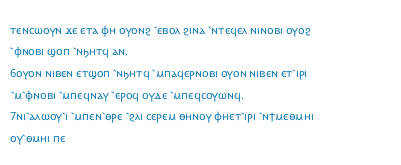ⲧⲉⲛⲥⲱⲟⲩⲛ ϫⲉ ⲉⲧⲁ ⲫⲏ ⲟⲩⲟⲛϩ ⳿ⲉⲃⲟⲗ ϩⲓⲛⲁ ⳿ⲛⲧⲉϥⲉⲗ ⲛⲓⲛⲟⲃⲓ ⲟⲩⲟϩ ⳿ⲫⲛⲟⲃⲓ ϣⲟⲡ ⳿ⲛϧⲏⲧϥ ⲁⲛ.
6ⲟⲩⲟⲛ ⲛⲓⲃⲉⲛ ⲉⲧϣⲟⲡ ⳿ⲛϧⲏⲧϥ ⳿ⲙⲡⲁϥⲉⲣⲛⲟⲃⲓ ⲟⲩⲟⲛ ⲛⲓⲃⲉⲛ ⲉⲧ⳿ⲓⲣⲓ ⳿ⲙ⳿ⲫⲛⲟⲃⲓ ⳿ⲙⲡⲉϥⲛⲁⲩ ⳿ⲉⲣⲟϥ ⲟⲩⲇⲉ ⳿ⲙⲡⲉϥⲥⲟⲩⲱⲛϥ.
7ⲛⲓ⳿ⲁⲗⲱⲟⲩ⳿ⲓ ⳿ⲙⲡⲉⲛ⳿ⲑⲣⲉ ⳿ϩⲗⲓ ⲥⲉⲣⲉⲙ ⲑⲏⲛⲟⲩ ⲫⲏⲉⲧ⳿ⲓⲣⲓ ⳿ⲛϯⲙⲉⲑⲙⲏⲓ ⲟⲩ⳿ⲑⲙⲏⲓ ⲡⲉ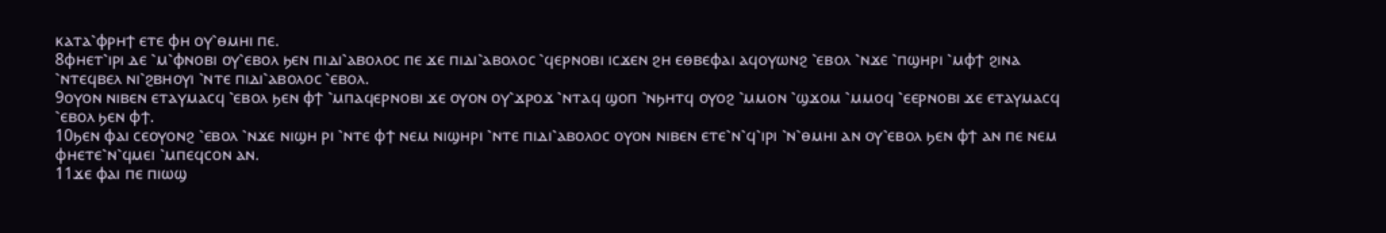ⲕⲁⲧⲁ⳿ⲫⲣⲏϯ ⲉⲧⲉ ⲫⲏ ⲟⲩ⳿ⲑⲙⲏⲓ ⲡⲉ.
8ⲫⲏⲉⲧ⳿ⲓⲣⲓ ⲇⲉ ⳿ⲙ⳿ⲫⲛⲟⲃⲓ ⲟⲩ⳿ⲉⲃⲟⲗ ϧⲉⲛ ⲡⲓⲇⲓ⳿ⲁⲃⲟⲗⲟⲥ ⲡⲉ ϫⲉ ⲡⲓⲇⲓ⳿ⲁⲃⲟⲗⲟⲥ ⳿ϥⲉⲣⲛⲟⲃⲓ ⲓⲥϫⲉⲛ ϩⲏ ⲉⲑⲃⲉⲫⲁⲓ ⲁϥⲟⲩⲱⲛϩ ⳿ⲉⲃⲟⲗ ⳿ⲛϫⲉ ⳿ⲡϣⲏⲣⲓ ⳿ⲙⲫϯ ϩⲓⲛⲁ ⳿ⲛⲧⲉϥⲃⲉⲗ ⲛⲓ⳿ϩⲃⲏⲟⲩⲓ ⳿ⲛⲧⲉ ⲡⲓⲇⲓ⳿ⲁⲃⲟⲗⲟⲥ ⳿ⲉⲃⲟⲗ.
9ⲟⲩⲟⲛ ⲛⲓⲃⲉⲛ ⲉⲧⲁⲩⲙⲁⲥϥ ⳿ⲉⲃⲟⲗ ϧⲉⲛ ⲫϯ ⳿ⲙⲡⲁϥⲉⲣⲛⲟⲃⲓ ϫⲉ ⲟⲩⲟⲛ ⲟⲩ⳿ϫⲣⲟϫ ⳿ⲛⲧⲁϥ ϣⲟⲡ ⳿ⲛϧⲏⲧϥ ⲟⲩⲟϩ ⳿ⲙⲙⲟⲛ ⳿ϣϫⲟⲙ ⳿ⲙⲙⲟϥ ⳿ⲉⲉⲣⲛⲟⲃⲓ ϫⲉ ⲉⲧⲁⲩⲙⲁⲥϥ ⳿ⲉⲃⲟⲗ ϧⲉⲛ ⲫϯ.
10ϧⲉⲛ ⲫⲁⲓ ⲥⲉⲟⲩⲟⲛϩ ⳿ⲉⲃⲟⲗ ⳿ⲛϫⲉ ⲛⲓϣⲏ ⲣⲓ ⳿ⲛⲧⲉ ⲫϯ ⲛⲉⲙ ⲛⲓϣⲏⲣⲓ ⳿ⲛⲧⲉ ⲡⲓⲇⲓ⳿ⲁⲃⲟⲗⲟⲥ ⲟⲩⲟⲛ ⲛⲓⲃⲉⲛ ⲉⲧⲉ⳿ⲛ⳿ϥ⳿ⲓⲣⲓ ⳿ⲛ⳿ⲑⲙⲏⲓ ⲁⲛ ⲟⲩ⳿ⲉⲃⲟⲗ ϧⲉⲛ ⲫϯ ⲁⲛ ⲡⲉ ⲛⲉⲙ ⲫⲏⲉⲧⲉ⳿ⲛ⳿ϥⲙⲉⲓ ⳿ⲙⲡⲉϥⲥⲟⲛ ⲁⲛ.
11ϫⲉ ⲫⲁⲓ ⲡⲉ ⲡⲓⲱϣ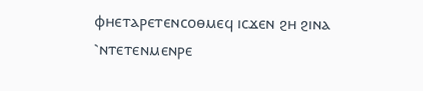ⲫⲏⲉⲧⲁⲣⲉⲧⲉⲛⲥⲟⲑⲙⲉϥ ⲓⲥϫⲉⲛ ϩⲏ ϩⲓⲛⲁ ⳿ⲛⲧⲉⲧⲉⲛⲙⲉⲛⲣⲉ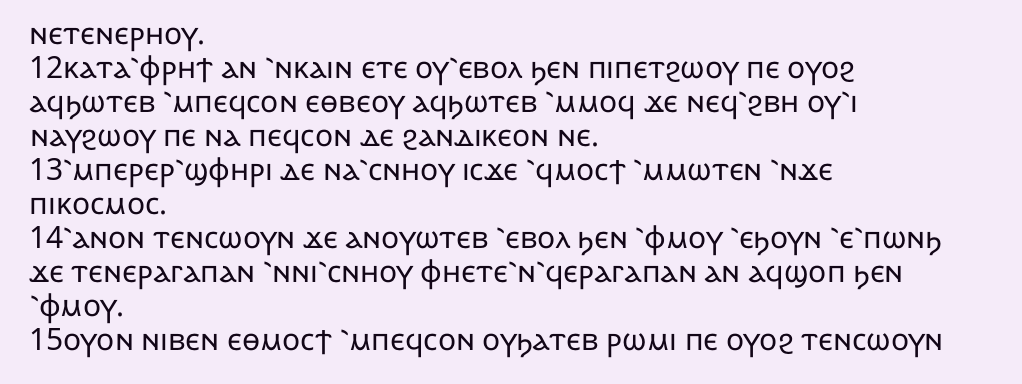ⲛⲉⲧⲉⲛⲉⲣⲏⲟⲩ.
12ⲕⲁⲧⲁ⳿ⲫⲣⲏϯ ⲁⲛ ⳿ⲛⲕⲁⲓⲛ ⲉⲧⲉ ⲟⲩ⳿ⲉⲃⲟⲗ ϧⲉⲛ ⲡⲓⲡⲉⲧϩⲱⲟⲩ ⲡⲉ ⲟⲩⲟϩ ⲁϥϧⲱⲧⲉⲃ ⳿ⲙⲡⲉϥⲥⲟⲛ ⲉⲑⲃⲉⲟⲩ ⲁϥϧⲱⲧⲉⲃ ⳿ⲙⲙⲟϥ ϫⲉ ⲛⲉϥ⳿ϩⲃⲏ ⲟⲩ⳿ⲓ ⲛⲁⲩϩⲱⲟⲩ ⲡⲉ ⲛⲁ ⲡⲉϥⲥⲟⲛ ⲇⲉ ϩⲁⲛⲇⲓⲕⲉⲟⲛ ⲛⲉ.
13⳿ⲙⲡⲉⲣⲉⲣ⳿ϣⲫⲏⲣⲓ ⲇⲉ ⲛⲁ⳿ⲥⲛⲏⲟⲩ ⲓⲥϫⲉ ⳿ϥⲙⲟⲥϯ ⳿ⲙⲙⲱⲧⲉⲛ ⳿ⲛϫⲉ ⲡⲓⲕⲟⲥⲙⲟⲥ.
14⳿ⲁⲛⲟⲛ ⲧⲉⲛⲥⲱⲟⲩⲛ ϫⲉ ⲁⲛⲟⲩⲱⲧⲉⲃ ⳿ⲉⲃⲟⲗ ϧⲉⲛ ⳿ⲫⲙⲟⲩ ⳿ⲉϧⲟⲩⲛ ⳿ⲉ⳿ⲡⲱⲛϧ ϫⲉ ⲧⲉⲛⲉⲣⲁⲅⲁⲡⲁⲛ ⳿ⲛⲛⲓ⳿ⲥⲛⲏⲟⲩ ⲫⲏⲉⲧⲉ⳿ⲛ⳿ϥⲉⲣⲁⲅⲁⲡⲁⲛ ⲁⲛ ⲁϥϣⲟⲡ ϧⲉⲛ ⳿ⲫⲙⲟⲩ.
15ⲟⲩⲟⲛ ⲛⲓⲃⲉⲛ ⲉⲑⲙⲟⲥϯ ⳿ⲙⲡⲉϥⲥⲟⲛ ⲟⲩϧⲁⲧⲉⲃ ⲣⲱⲙⲓ ⲡⲉ ⲟⲩⲟϩ ⲧⲉⲛⲥⲱⲟⲩⲛ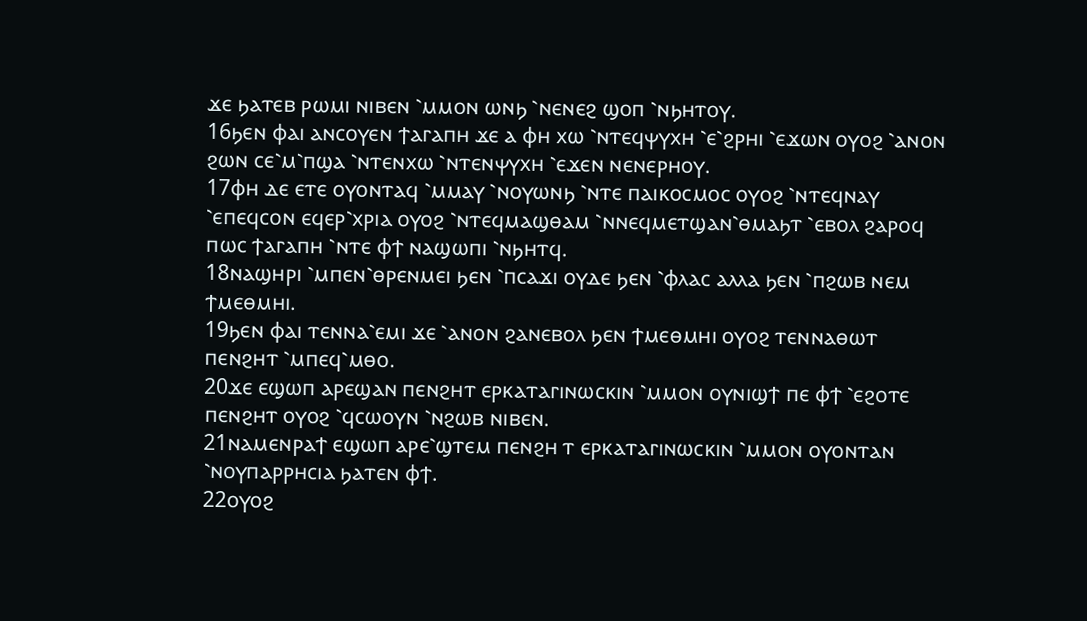ϫⲉ ϧⲁⲧⲉⲃ ⲣⲱⲙⲓ ⲛⲓⲃⲉⲛ ⳿ⲙⲙⲟⲛ ⲱⲛϧ ⳿ⲛⲉⲛⲉϩ ϣⲟⲡ ⳿ⲛϧⲏⲧⲟⲩ.
16ϧⲉⲛ ⲫⲁⲓ ⲁⲛⲥⲟⲩⲉⲛ ϯⲁⲅⲁⲡⲏ ϫⲉ ⲁ ⲫⲏ ⲭⲱ ⳿ⲛⲧⲉϥⲯⲩⲭⲏ ⳿ⲉ⳿ϩⲣⲏⲓ ⳿ⲉϫⲱⲛ ⲟⲩⲟϩ ⳿ⲁⲛⲟⲛ ϩⲱⲛ ⲥⲉ⳿ⲙ⳿ⲡϣⲁ ⳿ⲛⲧⲉⲛⲭⲱ ⳿ⲛⲧⲉⲛⲯⲩⲭⲏ ⳿ⲉϫⲉⲛ ⲛⲉⲛⲉⲣⲏⲟⲩ.
17ⲫⲏ ⲇⲉ ⲉⲧⲉ ⲟⲩⲟⲛⲧⲁϥ ⳿ⲙⲙⲁⲩ ⳿ⲛⲟⲩⲱⲛϧ ⳿ⲛⲧⲉ ⲡⲁⲓⲕⲟⲥⲙⲟⲥ ⲟⲩⲟϩ ⳿ⲛⲧⲉϥⲛⲁⲩ ⳿ⲉⲡⲉϥⲥⲟⲛ ⲉϥⲉⲣ⳿ⲭⲣⲓⲁ ⲟⲩⲟϩ ⳿ⲛⲧⲉϥⲙⲁϣⲑⲁⲙ ⳿ⲛⲛⲉϥⲙⲉⲧϣⲁⲛ⳿ⲑⲙⲁϧⲧ ⳿ⲉⲃⲟⲗ ϩⲁⲣⲟϥ ⲡⲱⲥ ϯⲁⲅⲁⲡⲏ ⳿ⲛⲧⲉ ⲫϯ ⲛⲁϣⲱⲡⲓ ⳿ⲛϧⲏⲧϥ.
18ⲛⲁϣⲏⲣⲓ ⳿ⲙⲡⲉⲛ⳿ⲑⲣⲉⲛⲙⲉⲓ ϧⲉⲛ ⳿ⲡⲥⲁϫⲓ ⲟⲩⲇⲉ ϧⲉⲛ ⳿ⲫⲗⲁⲥ ⲁⲗⲗⲁ ϧⲉⲛ ⳿ⲡϩⲱⲃ ⲛⲉⲙ ϯⲙⲉⲑⲙⲏⲓ.
19ϧⲉⲛ ⲫⲁⲓ ⲧⲉⲛⲛⲁ⳿ⲉⲙⲓ ϫⲉ ⳿ⲁⲛⲟⲛ ϩⲁⲛⲉⲃⲟⲗ ϧⲉⲛ ϯⲙⲉⲑⲙⲏⲓ ⲟⲩⲟϩ ⲧⲉⲛⲛⲁⲑⲱⲧ ⲡⲉⲛϩⲏⲧ ⳿ⲙⲡⲉϥ⳿ⲙⲑⲟ.
20ϫⲉ ⲉϣⲱⲡ ⲁⲣⲉϣⲁⲛ ⲡⲉⲛϩⲏⲧ ⲉⲣⲕⲁⲧⲁⲅⲓⲛⲱⲥⲕⲓⲛ ⳿ⲙⲙⲟⲛ ⲟⲩⲛⲓϣϯ ⲡⲉ ⲫϯ ⳿ⲉϩⲟⲧⲉ ⲡⲉⲛϩⲏⲧ ⲟⲩⲟϩ ⳿ϥⲥⲱⲟⲩⲛ ⳿ⲛϩⲱⲃ ⲛⲓⲃⲉⲛ.
21ⲛⲁⲙⲉⲛⲣⲁϯ ⲉϣⲱⲡ ⲁⲣⲉ⳿ϣⲧⲉⲙ ⲡⲉⲛϩⲏ ⲧ ⲉⲣⲕⲁⲧⲁⲅⲓⲛⲱⲥⲕⲓⲛ ⳿ⲙⲙⲟⲛ ⲟⲩⲟⲛⲧⲁⲛ ⳿ⲛⲟⲩⲡⲁⲣⲣⲏⲥⲓⲁ ϧⲁⲧⲉⲛ ⲫϯ.
22ⲟⲩⲟϩ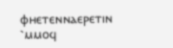ⲫⲏⲉⲧⲉⲛⲛⲁⲉⲣⲉⲧⲓⲛ ⳿ⲙⲙⲟϥ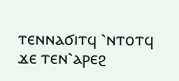ⲧⲉⲛⲛⲁϭⲓⲧϥ ⳿ⲛⲧⲟⲧϥ ϫⲉ ⲧⲉⲛ⳿ⲁⲣⲉϩ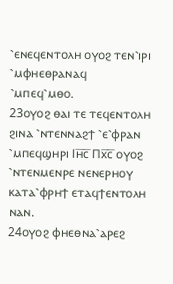⳿ⲉⲛⲉϥⲉⲛⲧⲟⲗⲏ ⲟⲩⲟϩ ⲧⲉⲛ⳿ⲓⲣⲓ ⳿ⲙⲫⲏⲉⲑⲣⲁⲛⲁϥ ⳿ⲙⲡⲉϥ⳿ⲙⲑⲟ.
23ⲟⲩⲟϩ ⲑⲁⲓ ⲧⲉ ⲧⲉϥⲉⲛⲧⲟⲗⲏ ϩⲓⲛⲁ ⳿ⲛⲧⲉⲛⲛⲁϩϯ ⳿ⲉ⳿ⲫⲣⲁⲛ ⳿ⲙⲡⲉϥϣⲏⲣⲓ Ⲓⲏ̅ⲥ̅ Ⲡⲭ̅ⲥ̅ ⲟⲩⲟϩ ⳿ⲛⲧⲉⲛⲙⲉⲛⲣⲉ ⲛⲉⲛⲉⲣⲏⲟⲩ ⲕⲁⲧⲁ⳿ⲫⲣⲏϯ ⲉⲧⲁϥϯⲉⲛⲧⲟⲗⲏ ⲛⲁⲛ.
24ⲟⲩⲟϩ ⲫⲏⲉⲑⲛⲁ⳿ⲁⲣⲉϩ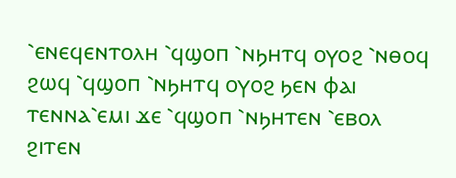⳿ⲉⲛⲉϥⲉⲛⲧⲟⲗⲏ ⳿ϥϣⲟⲡ ⳿ⲛϧⲏⲧϥ ⲟⲩⲟϩ ⳿ⲛⲑⲟϥ ϩⲱϥ ⳿ϥϣⲟⲡ ⳿ⲛϧⲏⲧϥ ⲟⲩⲟϩ ϧⲉⲛ ⲫⲁⲓ ⲧⲉⲛⲛⲁ⳿ⲉⲙⲓ ϫⲉ ⳿ϥϣⲟⲡ ⳿ⲛϧⲏⲧⲉⲛ ⳿ⲉⲃⲟⲗ ϩⲓⲧⲉⲛ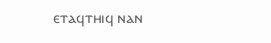ⲉⲧⲁϥⲧⲏⲓϥ ⲛⲁⲛ